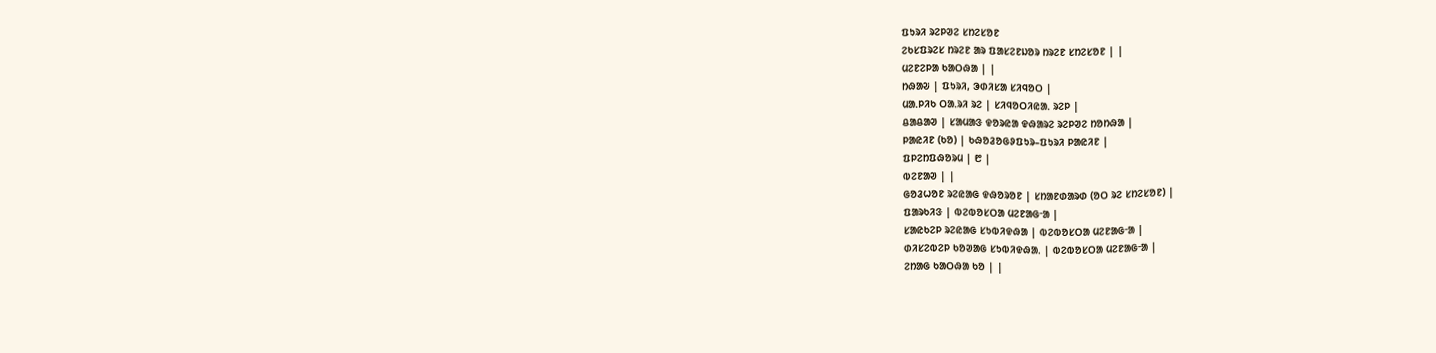ᱯᱩᱨᱤ ᱨᱮᱞᱣᱮ ᱥᱴᱮᱥᱚᱱ
ᱮᱠᱥᱯᱨᱮᱥ ᱴᱨᱮᱱ ᱟᱨ ᱯᱟᱥᱮᱱᱡᱚᱨ ᱴᱨᱮᱱ ᱥᱴᱮᱥᱚᱱ | |
ᱢᱮᱱᱮᱞᱟ ᱠᱟᱛᱷᱟ | |
ᱴᱷᱟᱶ | ᱯᱩᱨᱤ, ᱳᱰᱤᱥᱟ ᱥᱤᱧᱚᱛ |
ᱢᱟᱹᱞᱤᱠ ᱛᱟᱹᱨᱤ ᱨᱮ | ᱥᱤᱧᱚᱛᱤᱭᱟᱹ ᱨᱮᱞ |
ᱪᱟᱪᱟᱣ | ᱥᱟᱢᱟᱝ ᱫᱚᱨᱭᱟ ᱫᱷᱟᱨᱮ ᱨᱮᱞᱣᱮ ᱴᱚᱴᱷᱟ |
ᱞᱟᱭᱤᱱ (ᱠᱚ) | ᱠᱷᱚᱲᱚᱜᱽᱯᱩᱨ–ᱯᱩᱨᱤ ᱞᱟᱭᱤᱱ |
ᱯᱞᱮᱴᱯᱷᱚᱨᱢ | ᱘ |
ᱵᱮᱱᱟᱣ | |
ᱜᱚᱲᱦᱚᱱ ᱨᱮᱭᱟᱜ ᱫᱷᱚᱨᱚᱱ | ᱥᱴᱟᱱᱰᱟᱨᱰ (ᱚᱛ ᱨᱮ ᱥᱴᱮᱥᱚᱱ) |
ᱯᱟᱨᱠᱤᱝ | ᱵᱮᱵᱚᱥᱛᱟ ᱢᱮᱱᱟᱜᱼᱟ |
ᱥᱟᱭᱠᱮᱞ ᱨᱮᱭᱟᱜ ᱥᱩᱵᱤᱫᱷᱟ | ᱵᱮᱵᱚᱥᱛᱟ ᱢᱮᱱᱟᱜᱼᱟ |
ᱰᱤᱥᱮᱵᱮᱞ ᱠᱚᱣᱟᱜ ᱥᱩᱵᱤᱫᱷᱟᱹ | ᱵᱮᱵᱚᱥᱛᱟ ᱢᱮᱱᱟᱜᱼᱟ |
ᱮᱴᱟᱜ ᱠᱟᱛᱷᱟ ᱠᱚ | |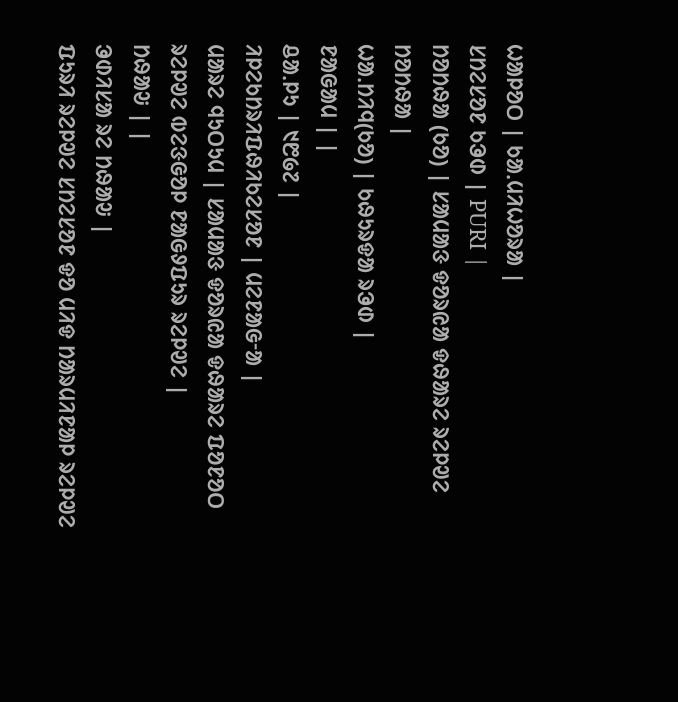ᱦᱟᱞᱚᱛ | ᱠᱟᱹᱢᱤᱦᱚᱨᱟ |
ᱥᱴᱮᱥᱚᱱ ᱠᱳᱰ | PURI |
ᱴᱚᱴᱷᱟ (ᱠᱚ) | ᱥᱟᱢᱟᱝ ᱫᱚᱨᱭᱟ ᱫᱷᱟᱨᱮ ᱨᱮᱞᱣᱮ ᱴᱚᱴᱷᱟ |
ᱦᱟᱹᱴᱤᱧ(ᱠᱚ) | ᱠᱷᱩᱨᱫᱟ ᱨᱳᱰ |
ᱱᱟᱜᱟᱢ | |
ᱪᱟᱹᱞᱩ | ᱑᱘᱙᱗ |
ᱤᱞᱮᱠᱴᱨᱤᱯᱷᱤᱠᱮᱥᱚᱱ | ᱢᱮᱱᱟᱜᱼᱟ |
ᱢᱟᱨᱮ ᱧᱩᱛᱩᱢ | ᱥᱟᱢᱟᱝ ᱫᱚᱨᱭᱟ ᱫᱷᱟᱨᱮ ᱯᱚᱱᱚᱛ ᱨᱮᱞᱣᱮ ᱵᱮᱝᱜᱚᱞ ᱱᱟᱜᱽᱯᱩᱨ ᱨᱮᱞᱣᱮ |
ᱴᱷᱟᱶ | |
ᱳᱰᱤᱥᱟ ᱨᱮ ᱴᱷᱟᱶ |
ᱯᱩᱨᱤ ᱨᱮᱞᱣᱮ ᱥᱴᱮᱥᱚᱱ ᱫᱚ ᱢᱤᱫ ᱴᱟᱨᱢᱤᱱᱟᱞ ᱨᱮᱞᱣᱮ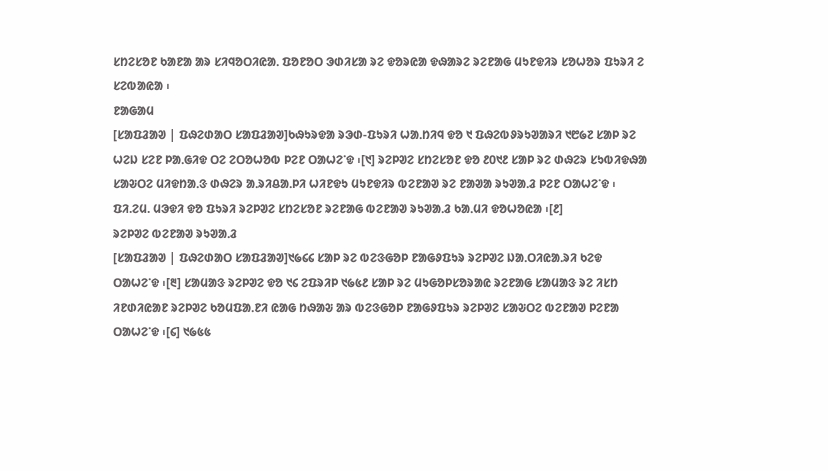ᱥᱴᱮᱥᱚᱱ ᱠᱟᱱᱟ ᱟᱨ ᱥᱤᱧᱚᱛᱤᱭᱟᱹ ᱯᱚᱱᱚᱛ ᱳᱰᱤᱥᱟ ᱨᱮ ᱫᱚᱨᱭᱟ ᱫᱷᱟᱨᱮ ᱨᱮᱱᱟᱜ ᱢᱩᱱᱫᱤᱨ ᱥᱚᱦᱚᱨ ᱯᱩᱨᱤ ᱮ ᱥᱮᱵᱟᱭᱟ ᱾
ᱱᱟᱜᱟᱢ
[ᱥᱟᱯᱲᱟᱣ | ᱯᱷᱮᱰᱟᱛ ᱥᱟᱯᱲᱟᱣ]ᱠᱷᱩᱨᱫᱟ ᱨᱳᱰ-ᱯᱩᱨᱤ ᱦᱟᱹᱴᱤᱧ ᱫᱚ ᱑ ᱯᱷᱮᱵᱽᱨᱩᱣᱟᱨᱤ ᱑᱘᱙᱗ ᱥᱟᱞ ᱨᱮ ᱦᱮᱡ ᱥᱮᱱ ᱞᱟᱹᱜᱤᱫ ᱛᱮ ᱮᱛᱚᱦᱚᱵ ᱞᱮᱱ ᱛᱟᱦᱮᱸᱫ ᱾[᱑] ᱨᱮᱞᱣᱮ ᱥᱴᱮᱥᱚᱱ ᱫᱚ ᱒᱐᱑᱒ ᱥᱟᱞ ᱨᱮ ᱰᱷᱮᱨ ᱥᱩᱵᱤᱫᱷᱟ ᱥᱟᱶᱛᱮ ᱢᱤᱫᱴᱟᱹᱝ ᱰᱷᱮᱨ ᱟᱹᱨᱤᱪᱟᱹᱞᱤ ᱦᱤᱱᱫᱩ ᱢᱩᱱᱫᱤᱨ ᱵᱮᱱᱟᱣ ᱨᱮ ᱱᱟᱣᱟ ᱨᱩᱣᱟᱹᱲ ᱞᱮᱱ ᱛᱟᱦᱮᱸᱫ ᱾
ᱯᱤ.ᱮᱢ. ᱢᱳᱫᱤ ᱫᱚ ᱯᱩᱨᱤ ᱨᱮᱞᱣᱮ ᱥᱴᱮᱥᱚᱱ ᱨᱮᱱᱟᱜ ᱵᱮᱱᱟᱣ ᱨᱩᱣᱟᱹᱲ ᱠᱟᱹᱢᱤ ᱫᱚᱦᱚᱭᱟ ᱾[᱒]
ᱨᱮᱞᱣᱮ ᱵᱮᱱᱟᱣ ᱨᱩᱣᱟᱹᱲ
[ᱥᱟᱯᱲᱟᱣ | ᱯᱷᱮᱰᱟᱛ ᱥᱟᱯᱲᱟᱣ]᱑᱙᱔᱔ ᱥᱟᱞ ᱨᱮ ᱵᱮᱝᱜᱚᱞ ᱱᱟᱜᱽᱯᱩᱨ ᱨᱮᱞᱣᱮ ᱡᱟᱹᱛᱤᱭᱟᱹᱨᱤ ᱠᱮᱫ ᱛᱟᱦᱮᱸᱫ ᱾[᱓] ᱥᱟᱢᱟᱝ ᱨᱮᱞᱣᱮ ᱫᱚ ᱑᱔ ᱮᱯᱨᱤᱞ ᱑᱙᱕᱒ ᱥᱟᱞ ᱨᱮ ᱢᱩᱜᱚᱞᱥᱚᱨᱟᱭ ᱨᱮᱱᱟᱜ ᱥᱟᱢᱟᱝ ᱨᱮ ᱤᱥᱴ ᱤᱱᱰᱤᱭᱟᱱ ᱨᱮᱞᱣᱮ ᱠᱚᱢᱯᱟᱹᱱᱤ ᱭᱟᱜ ᱴᱷᱟᱶ ᱟᱨ ᱵᱮᱝᱜᱚᱞ ᱱᱟᱜᱽᱯᱩᱨ ᱨᱮᱞᱣᱮ ᱥᱟᱶᱛᱮ ᱵᱮᱱᱟᱣ ᱞᱮᱱᱟ ᱛᱟᱦᱮᱸᱫ ᱾[᱔] ᱑᱙᱕᱕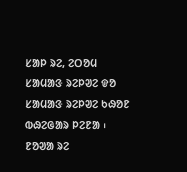ᱥᱟᱞ ᱨᱮ, ᱮᱛᱚᱢ ᱥᱟᱢᱟᱝ ᱨᱮᱞᱣᱮ ᱫᱚ ᱥᱟᱢᱟᱝ ᱨᱮᱞᱣᱮ ᱠᱷᱚᱱ ᱵᱷᱮᱜᱟᱨ ᱞᱮᱱᱟ ᱾ ᱱᱚᱣᱟ ᱨᱮ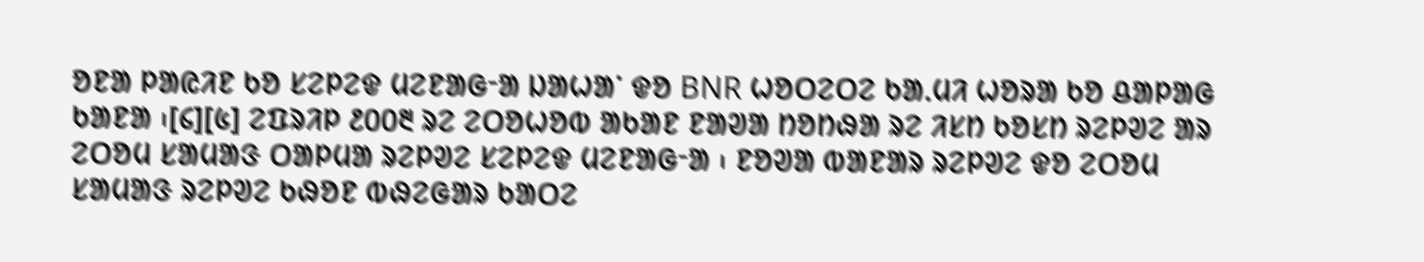ᱚᱱᱟ ᱞᱟᱭᱤᱱ ᱠᱚ ᱥᱮᱞᱮᱫ ᱢᱮᱱᱟᱜᱼᱟ ᱡᱟᱦᱟᱸ ᱫᱚ BNR ᱦᱚᱛᱮᱛᱮ ᱠᱟᱹᱢᱤ ᱦᱚᱨᱟ ᱠᱚ ᱪᱟᱞᱟᱜ ᱠᱟᱱᱟ ᱾[᱔][᱕] ᱮᱯᱨᱤᱞ ᱒᱐᱐᱓ ᱨᱮ ᱮᱛᱚᱦᱚᱵ ᱟᱠᱟᱱ ᱱᱟᱣᱟ ᱴᱚᱴᱷᱟ ᱨᱮ ᱤᱥᱴ ᱠᱚᱥᱴ ᱨᱮᱞᱣᱮ ᱟᱨ ᱮᱛᱚᱢ ᱥᱟᱢᱟᱝ ᱛᱟᱞᱢᱟ ᱨᱮᱞᱣᱮ ᱥᱮᱞᱮᱫ ᱢᱮᱱᱟᱜᱼᱟ ᱾ ᱱᱚᱣᱟ ᱵᱟᱱᱟᱨ ᱨᱮᱞᱣᱮ ᱫᱚ ᱮᱛᱚᱢ ᱥᱟᱢᱟᱝ ᱨᱮᱞᱣᱮ ᱠᱷᱚᱱ ᱵᱷᱮᱜᱟᱨ ᱠᱟᱛᱮ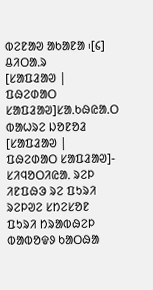ᱵᱮᱱᱟᱣ ᱟᱠᱟᱱᱟ ᱾[᱔]
ᱪᱤᱛᱟᱹᱨ
[ᱥᱟᱯᱲᱟᱣ | ᱯᱷᱮᱰᱟᱛ ᱥᱟᱯᱲᱟᱣ]ᱥᱟᱹᱠᱷᱭᱟᱹᱛ
ᱵᱟᱦᱨᱮ ᱡᱚᱱᱚᱲ
[ᱥᱟᱯᱲᱟᱣ | ᱯᱷᱮᱰᱟᱛ ᱥᱟᱯᱲᱟᱣ]- ᱥᱤᱧᱚᱛᱤᱭᱟᱹ ᱨᱮᱞ ᱤᱱᱯᱷᱳ ᱨᱮ ᱯᱩᱨᱤ ᱨᱮᱞᱣᱮ ᱥᱴᱮᱥᱚᱱ
ᱯᱩᱨᱤ ᱴᱨᱟᱵᱷᱮᱞ ᱵᱟᱵᱚᱫᱽ ᱠᱟᱛᱷᱟ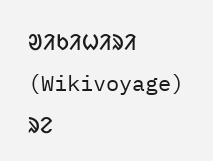ᱣᱤᱠᱤᱦᱤᱨᱤ (Wikivoyage) ᱨᱮ